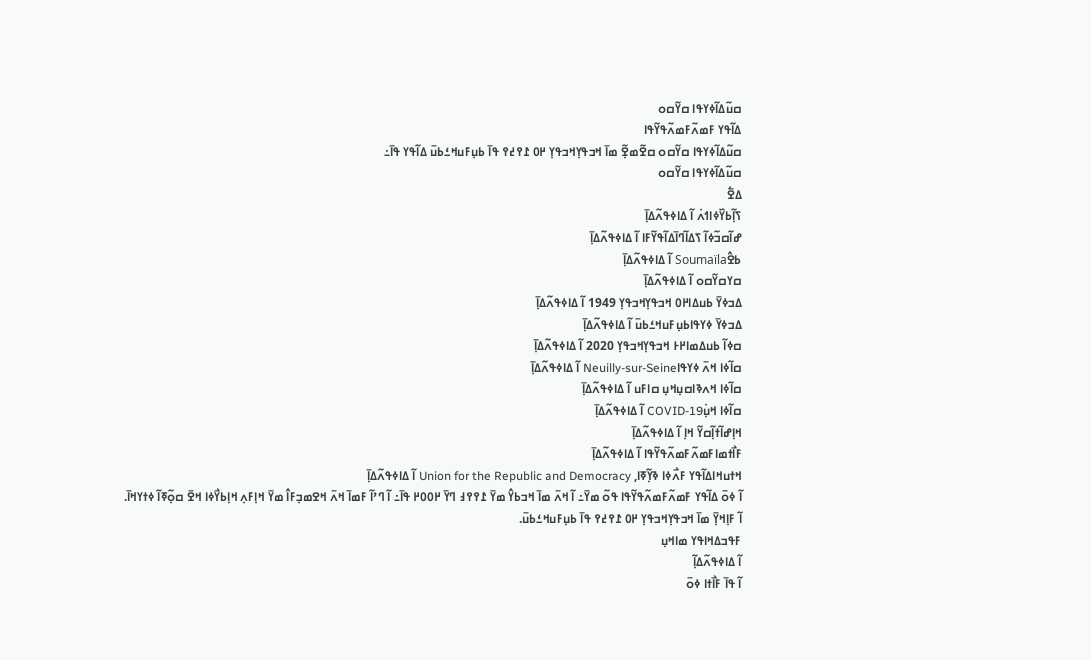ߛߎ߬ߡߊ߬ߦߌߟߊ ߛߌ߬ߛߋ
ߡߊ߬ߟߌ ߓߘߍ߬ߓߘߍ߬ߟߌ߬ߟߊ
ߛߎ߬ߡߊ߬ߦߌߟߊ ߛߌ߬ߛߋ ߛߐ߬ߘߐ߲߬ ߘߊ߫ ߞߏߟߌ߲ߞߏߟߌ߲ ߂߀ ߁߉߄߉ ߟߊ߫ ߕߎ߲ߓߎߞߑߕߎ߫ ߡߊ߬ߟߌ ߟߊ߫߸
ߛߎ߬ߡߊ߬ߦߌߟߊ ߛߌ߬ߛߋ
ߡߐ߱
ߖߊ߲߬ߕߌ߰ߦߊߗߍ߭ ߊ߬ ߡߊߦߟߍ߬ߡߊ߲߫
ߝߊ߬ߛߏ߬ߦߊ߬ ߖߡߊ߬ߣߊ߫ߡߊ߬ߟߌ߬ߓߊ ߊ߬ ߡߊߦߟߍ߬ߡߊ߲߫
ߕߐ߮Soumaïla ߊ߬ ߡߊߦߟߍ߬ߡߊ߲߫
ߛߌߛߌ߬ߛߋ ߊ߬ ߡߊߦߟߍ߬ߡߊ߲߫
ߡߏߦߌ߫ ߕߎߡߊ߂߀ ߞߏߟߌ߲ߞߏߟߌ߲ 1949 ߊ߬ ߡߊߦߟߍ߬ߡߊ߲߫
ߡߏߦߌ߫ ߦߌߟߊߕߎ߲ߓߎߞߑߕߎ߫ ߊ߬ ߡߊߦߟߍ߬ߡߊ߲߫
ߛߦߊ߬ ߕߎߡߘߊ߂߅ ߞߏߟߌ߲ߞߏߟߌ߲ 2020 ߊ߬ ߡߊߦߟߍ߬ߡߊ߲߫
ߛߊ߬ߦߊ ߞߍ߫ ߦߌߟߊNeuilly-sur-Seine ߊ߬ ߡߊߦߟߍ߬ߡߊ߲߫
ߛߊ߬ߦߊ ߞߍߢߊߛߎ߲ߞߎ߲ ߛߊߓߎ ߊ߬ ߡߊߦߟߍ߬ߡߊ߲߫
ߛߊ߬ߦߊ ߞߎ߲߭COVID-19 ߊ߬ ߡߊߦߟߍ߬ߡߊ߲߫
ߞߊ߲ߝߊ߬ߙߊ߲߬ߛߌ߬ ߞߊ߲ ߊ߬ ߡߊߦߟߍ߬ߡߊ߲߫
ߓߊ߯ߙߘߊߓߘߍ߬ߓߘߍ߬ߟߌ߬ߟߊ ߊ߬ ߡߊߦߟߍ߬ߡߊ߲߫
ߞߙߎߞߊߡߊ߬ߟߌ ߓߍ߯ߦߊ ߢߌ߲߬ߧߊ, Union for the Republic and Democracy ߊ߬ ߡߊߦߟߍ߬ߡߊ߲߫
ߊ߬ ߦߋ߫ ߡߊ߬ߟߌ ߓߘߍ߬ߓߘߍ߬ߟߌ߬ߟߊ ߟߋ߬ ߘߌ߫߸ ߊ߬ ߞߍ߫ ߘߊ߫ ߞߏߕߌ߮ ߘߌ߫ ߁߉߉߃ ߣߌ߫ ߂߀߀߂ ߟߊ߫߸ ߊ߬ ߣߴߊ߬ ߓߘߊ߫ ߞߍ߫ ߞߐߘߏ߲ߓߊ߮ ߘߌ߫ ߞߊ߲ߓߍ߲ ߞߊ߲ߕߌ߯ߦߊ ߞߐ߫ ߛߋ߲߬ߧߊ߬ ߦߙߌߞߊ߫.
ߊ߬ ߓߊ߲ߞߌ߲߫ ߘߊ߫ ߞߏߟߌ߲ߞߏߟߌ߲ ߂߀ ߁߉߄߉ ߟߊ߫ ߕߎ߲ߓߎߞߑߕߎ߫.
ߓߟߏߡߞߊߟߌ ߘߊߞߎ߲
ߊ߬ ߡߊߦߟߍ߬ߡߊ߲߬
ߊ߬ ߟߊ߫ ߓߊ߯ߙߊ ߦߋ߫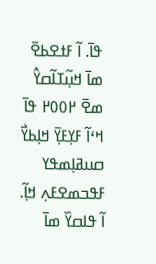ߟߊ߫. ߊ߬ ߓߙߐߕߐ߫ ߘߊ߫ ߞߎ߲߬ߠߊ߬ߛߌ߮ ߘߐ߫ ߂߀߀߂ ߟߊ߫ ߞߵߊ߬ ߓߌ߲ߓߌ߲߫ ߞߊ߲ߕߌ߯ ߛߎߥߊ߲ߘߟߌ ߓߟߏߘߐߓߍ߲ ߞߊ߲߬. ߊ߬ ߟߊߛߌ߰ ߘߊ߫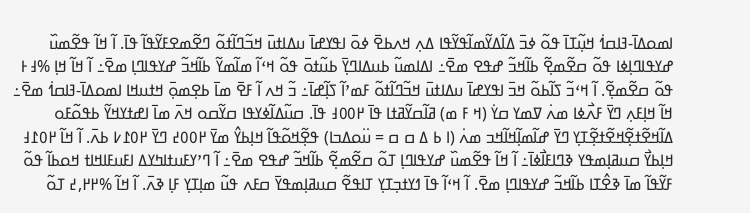ߊߘߋߡߊ߫-ߔߊߛߗ߭ ߞߎ߲߬ߠߊ߫ ߟߋ߬ ߦߏ߫ ߡߊ߬ߡߌ߬ߘߊ߬ߟߌ߬ߟߊ ߡߍ߲ ߞߍߕߐ߫ ߦߋ߫ ߊߟߌߝߊ߫ ߎߡߊߙߎ߫ ߞߏ߬ߣߊ߬ߙߋ߬ ߣߐ߬ߘߐߓߌ߬ߟߊ߬ ߟߊ߫. ߊ߬ ߞߊ߬ ߟߐ߬ߘߎ߰ ߝߌߟߊߣߊ߲ߦߊ ߟߋ߬ ߛߐ߬ߘߐ߲߬ ߕߊ߬ߞߏ߬ ߝߟߐ ߘߐ߫߸ ߊߡߊߘߎ߬ ߕߎߡߊߣߌ߲߫ ߕߎ߬ߙߋ߫ ߟߋ߬ ߞߵߊ߬ ߘߊ߬ߘߌ߬ ߕߊ߬ߞߏ߬ ߝߌߟߊߣߊ߲ ߘߐ߫߸ ߊ߬ ߞߊ߬ ߞߊ߲ %߃߅ ߟߋ߬ ߛߐ߬ߘߐ߲߬. ߊ߬ ߞߵߏ߬ ߖߊ߬ߕߋ߬ ߞߏ߫ ߊߟߌߝߊ߫ ߎߡߊߙߎ߫ ߞߏ߬ߣߊ߬ߙߋ߬ ߓߘߴߊ߬ ߖߊ߲߬ߝߊ߫߸ ߏ߬ ߞߍ ߊ߬ ߓߐ߫ ߘߊ߫ ߕߐ߲ߘߋ߲߫ ߞߙߎߞߊ ߊߘߋߡߊ߫-ߔߊߛߗ߭ ߘߐ߫߸ ߞߊ߬ ߞߊ߲ߓߍ߲ ߣߌ߫ ߓߍ߯ߦߊ ߘߍ߭ ߜߘߌ ߛߌ߭ (ߞ ߓ ߘ) ߥߊ߬ߛߌ߬ߥߙߊ ߟߊ߫ ߂߀߀߃ ߟߊ߫. ߛߎ߬ߡߊ߬ߦߌߟߊ ߛߌ߬ߛߋ ߞߍ߫ ߘߊ߫ ߊߝߙߌߞߌ߬ ߕߟߋ߬ߓߋ ߡߊ߬ߞߐ߬ߙߐ߲߬ߞߐ߬ߙߐ߲߬ߠߌ߲ ߣߌ߫ ߝߊ߬ߘߊ߲߬ߞߊ߬ߞߏ ߘߍ߭ (ߊ ߕ ߡ ߛ ߛ = ߎ߳ߋߡߏߊ) ߟߐ߲߬ߞߋ߬ߟߊ߬ ߞߊ߲ߕߌ߮ ߘߌ߫ ߂߀߀߄ ߣߌ߫ ߂߀߁߇ ߕߍ߫. ߊ߬ ߞߊ߬ ߂߀߁߃ ߞߊ߲ߕߌ߯ ߛߎߥߊ߲ߘߟߌ ߢߣߊߓߊ߯ߦߊ߫߸ ߊ߬ ߞߊ߬ ߟߐ߬ߘߎ߰ ߝߌߟߊߣߊ߲ ߠߋ߬ ߛߐ߬ߘߐ߲߬ ߕߊ߬ߞߏ߬ ߝߟߐ ߘߐ߫߸ ߊ߬ ߣߴߌߓߎߙߊߤߌߡ ߊߓߎߓߊߞߊߙ ߞߋߕߊ߬ ߟߋ߬ ߓߌ߬ߟߊ߬ ߘߊ߫ ߢߐ߮ߠߊ ߕߊ߬ߞߏ߬ ߝߌߟߊߣߊ߲ ߘߐ߫. ߊ߬ ߞߵߊ߬ ߟߊ߫ ߗߌߙߏ߲ߠߌ߲ ߠߊߟߐ߬ ߛߎߥߊ߲ߘߟߌ߫ ߛߓߍ ߟߎ߬ ߘߊ߲ߠߌ߲ ߓߊ߲ ߢߍ߫. ߊ߬ ߞߊ߬ %߂߂,߄ ߠߋ߬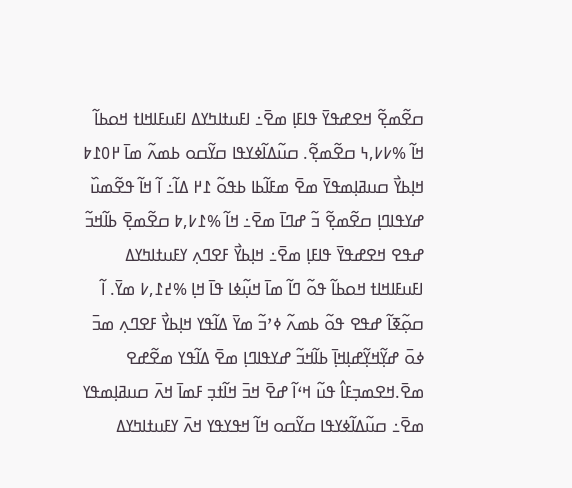ߛߐ߬ߘߐ߲߬ ߞߐߝߟߌ߫ ߟߊߓߊ߲ ߘߐ߫߸ ߊߓߎߙߊߤߌߡ ߊߓߎߓߊߞߊߙ ߞߋߕߊ߬ ߞߊ߬ %߇߇,߆ ߛߐ߬ߘߐ߲߬. ߛߎ߬ߡߊ߬ߦߌߟߊ ߛߌ߬ߛߋ ߕߘߍ߬ ߘߊ߫ ߂߀߁߈ ߞߊ߲ߕߌ߯ ߛߎߥߊ߲ߘߟߌ߫ ߘߐ߫ ߘߓߊ߬ߕߊ ߕߟߋ߬ ߁߂ ߡߊ߬߸ ߊ߬ ߞߊ߬ ߟߐ߬ߘߎ߰ ߝߌߟߊߣߊ߲ ߛߐ߬ߘߐ߲߬ ߏ߬ ߝߣߊ߫ ߘߐ߫߸ ߞߊ߬ %߁߇,߈ ߛߐ߬ߘߐ߲߫ ߕߊ߬ߞߏ߬ ߝߟߐ ߞߐߝߟߌ߫ ߟߊߓߊ߲ ߘߐ߫߸ ߞߊ߲ߕߌ߯ ߓߐߣߍ߲ ߌߓߎߙߊߤߌߡ ߊߓߎߓߊߞߊߙ ߞߋߕߊ߬ ߟߋ߬ ߣߊ߬ ߘߊ߫ ߞߎ߲߬ߦߊ ߟߊ߫ ߞߊ߲ %߄߁,߇ ߘߌ߫. ߊ߬ ߛߋ߲߬ߧߊ߬ ߝߟߐ ߟߋ߬ ߕߘߍ߬ ߦߴߏ߬ ߘߌ߫ ߡߊ߬ߟߌ ߞߊ߲ߕߌ߯ ߓߐߣߍ߲ ߘߏ߫ ߦߋ߫ ߝߌ߲߬ߞߌ߲߬ߝߊ߲ߞߊ߲߫ ߕߊ߬ߞߏ߬ ߝߌߟߊߣߊ߲ ߘߐ߫ ߡߊ߬ߟߌ ߘߐ߬ߝߐ ߘߐ߫.ߞߐߘߏ߲ߓߊ߮ ߟߎ߬ ߞߵߊ߬ ߝߐ߫ ߞߏ߫ ߞߊ߬ߙߏ߲ ߓߘߊ߫ ߞߍ߫ ߛߎߥߊ߲ߘߟߌ ߘߐ߫߸ ߛߎ߬ߡߊ߬ߦߌߟߊ ߛߌ߬ߛߋ ߞߊ߬ ߞߟߌߟߌ ߞߍ߫ ߌߓߎߙߊߤߌߡ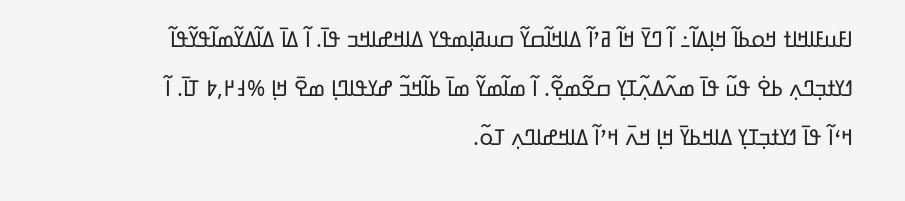ߊߓߎߓߊߞߊߙ ߞߋߕߊ߬ ߞߊ߲ߡߊ߬߸ ߊ߬ ߣߌ߫ ߞߊ߬ ߥߴߊ߬ ߡߊߞߊ߬ߛߌ߬ ߛߎߥߊ߲ߘߟߌ ߡߊߞߝߊߞߏ ߟߊ߫. ߊ߬ ߡߊ߫ ߡߊ߬ߡߌ߬ߘߊ߬ߟߌ߬ߟߊ߬ ߗߌߙߏ߲ߣߍ߲ ߕߐ߭ ߟߎ߬ ߟߊ߫ ߘߍ߬ߡߍ߲߬ߠߌ߲ ߛߐ߬ߘߐ߲߬. ߊ߬ ߘߊ߬ߘߌ߬ ߘߊ߫ ߕߊ߬ߞߏ߬ ߝߌߟߊߣߊ߲ ߘߐ߫ ߞߊ߲ %߃߂,߈ ߠߊ߫. ߊ߬ ߞߵߊ߬ ߟߊ߫ ߗߌߙߏ߲ߠߌ߲ ߡߊߞߕߌ߫ ߞߊ߲ ߞߍ߫ ߞߴߊ߬ ߡߊߞߝߊߣߍ߲ ߠߋ߬.